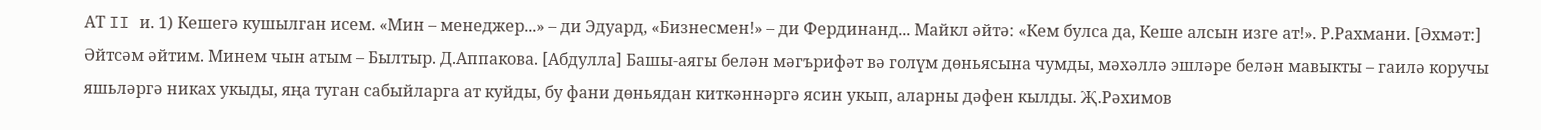АТ II и. 1) Кешегә кушылган исем. «Мин – менеджер...» – ди Эдуард, «Бизнесмен!» – ди Фердинанд... Майкл әйтә: «Кем булса да, Кеше алсын изге ат!». Р.Рахмани. [Әхмәт:] Әйтсәм әйтим. Минем чын атым – Былтыр. Д.Аппакова. [Абдулла] Башы-аягы белән мәгърифәт вә голүм дөньясына чумды, мәхәллә эшләре белән мавыкты – гаилә коручы яшьләргә никах укыды, яңа туган сабыйларга ат куйды, бу фани дөньядан киткәннәргә ясин укып, аларны дәфен кылды. Җ.Рәхимов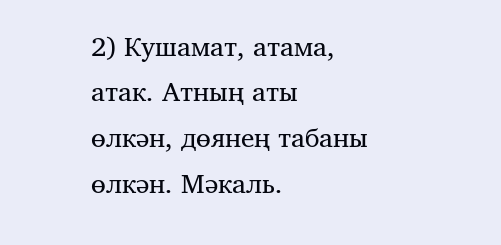2) Кушамат, атама, атак. Атның аты өлкән, дөянең табаны өлкән. Мәкаль.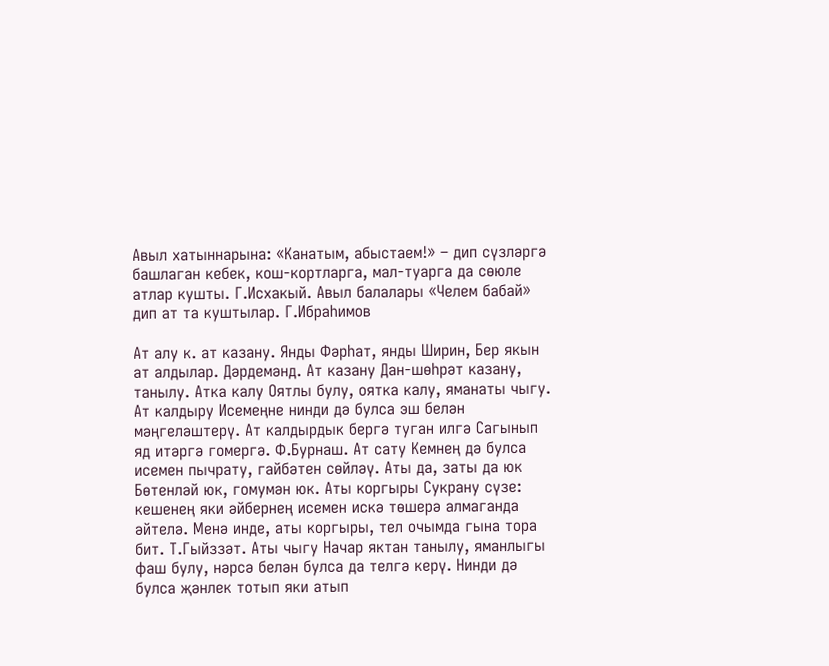Авыл хатыннарына: «Канатым, абыстаем!» – дип сүзләргә башлаган кебек, кош-кортларга, мал-туарга да сөюле атлар кушты. Г.Исхакый. Авыл балалары «Челем бабай» дип ат та куштылар. Г.Ибраһимов

Ат алу к. ат казану. Янды Фәрһат, янды Ширин, Бер якын ат алдылар. Дәрдемәнд. Ат казану Дан-шөһрәт казану, танылу. Атка калу Оятлы булу, оятка калу, яманаты чыгу. Ат калдыру Исемеңне нинди дә булса эш белән мәңгеләштерү. Ат калдырдык бергә туган илгә Сагынып яд итәргә гомергә. Ф.Бурнаш. Ат сату Кемнең дә булса исемен пычрату, гайбәтен сөйләү. Аты да, заты да юк Бөтенләй юк, гомумән юк. Аты коргыры Сукрану сүзе: кешенең яки әйбернең исемен искә төшерә алмаганда әйтелә. Менә инде, аты коргыры, тел очымда гына тора бит. Т.Гыйззәт. Аты чыгу Начар яктан танылу, яманлыгы фаш булу, нәрсә белән булса да телгә керү. Нинди дә булса җәнлек тотып яки атып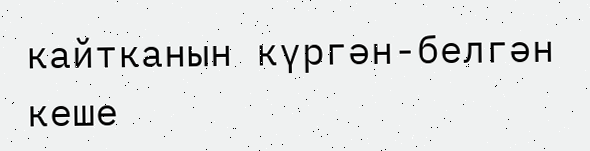кайтканын күргән-белгән кеше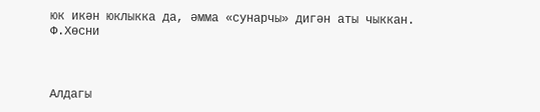юк икән юклыкка да, әмма «сунарчы» дигән аты чыккан. Ф.Хөсни



Алдагы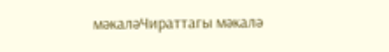мәкаләЧираттагы мәкалә